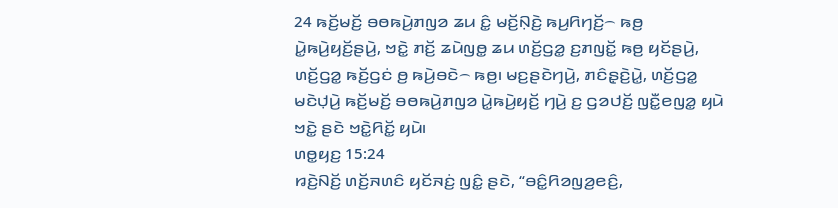24 ꤒꤢꤩ꤬ꤗꤢꤩ꤬ ꤋꤥꤒꤣꤧ꤬ꤊꤜꤤ ꤘꤣ ꤢꤨ꤭ ꤗꤢꤩ꤬ꤡ꤫ꤢꤧ꤬ ꤒꤣ꤬ꤖꤚꤢꤩ꤬꤮ ꤒꤥ꤬ ꤣꤧ꤭ꤒꤣꤧ꤬ꤟꤢꤩ꤬ꤔꤣꤧ꤬, ꤠꤢꤧ꤭ ꤊꤢꤩ꤬ ꤘꤣꤧꤜꤥ꤭ ꤘꤣ ꤛꤢꤩ꤬ꤞꤤ꤭ ꤢ꤬ꤊꤜꤢꤩ꤭ ꤒꤥ꤬ ꤟꤢꤩꤔꤣꤧ꤬, ꤛꤢꤩ꤬ꤞꤤ꤭ ꤒꤢꤩ꤬ꤞꤢꤦ ꤥ꤬ ꤒꤣꤧ꤬ꤋꤢꤧ꤮ ꤒꤥ꤬꤯ ꤗꤢ꤬ꤔꤢꤧꤚꤣꤧ꤬, ꤊꤢꤨꤔ꤫ꤢꤧ꤬ꤣꤧ꤭, ꤛꤢꤩ꤬ꤞꤤ꤭ ꤗꤢꤧꤓ꤫ꤣꤧ꤬ ꤒꤢꤩ꤬ꤗꤢꤩ꤬ ꤋꤥꤒꤣꤧ꤬ꤊꤜꤤ ꤣꤧ꤭ꤒꤣꤧ꤬ꤟꤢꤩ꤬ ꤚꤣꤧ꤬ ꤢ꤬ ꤞꤤꤓꤢꤩ꤬ ꤜꤢꤪ꤭ꤕꤜꤤ꤭ ꤟꤣꤧ ꤠꤢꤧ꤭ ꤔꤢꤧ ꤠꤢꤧ꤭ꤖꤢꤩ꤭ ꤟꤣꤧ꤯
ꤛꤥ꤭ꤟꤢ꤬ 15:24
ꤙꤢꤧ꤬ꤡꤢꤩ꤬ ꤛꤢꤩ꤬ꤏꤛꤢꤨ ꤟꤢꤩꤏꤢꤦ꤬ ꤜꤢꤨ꤭ ꤔꤢꤧ, “ꤋꤢꤨ꤭ꤖꤤꤜꤤ꤬ꤕꤢꤨ꤬,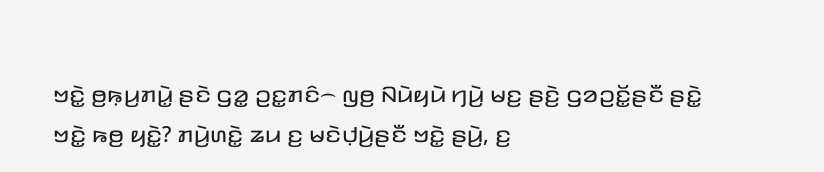ꤠꤢꤧ꤭ ꤥ꤬ꤒ꤫ꤣ꤬ꤊꤣꤧ꤭ ꤔꤢꤧ ꤞꤤ꤭ ꤑꤢ꤭ꤊꤢꤨ꤮ ꤜꤥ꤬ ꤡꤣꤧꤟꤣꤧ ꤚꤣꤧ꤬ ꤗꤢ꤬ ꤔꤢꤧ꤬ ꤞꤤꤑꤢꤩ꤭ꤔꤢꤪ ꤔꤢꤧ꤭ ꤠꤢꤧ꤭ ꤒꤥ꤬ ꤟꤢꤧ꤭? ꤊꤣꤧ꤬ꤛꤢꤧ꤭ ꤘꤣ ꤢ꤬ ꤗꤢꤧꤓ꤫ꤣꤧ꤬ꤔꤢꤪ ꤠꤢꤧ꤭ ꤔꤣꤧ꤬, ꤢ꤬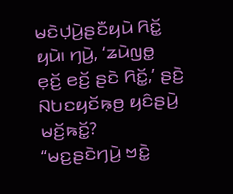ꤗꤢꤧꤓ꤫ꤣꤧ꤬ꤔꤢꤪꤟꤣꤧ ꤖꤢꤩ꤭ ꤟꤣꤧ꤯ ꤚꤣꤧ꤬, ‘ꤘꤣꤧꤜꤥ꤭ ꤕ꤫ꤢꤩ꤬ ꤕꤢꤩ꤬ ꤔꤢꤧ ꤖꤢꤩ꤭,’ ꤔꤢꤧ꤬ ꤡꤝꤢꤟꤢꤩꤒ꤫ꤥ꤬ ꤟꤢꤨꤔꤣꤧ꤬ ꤗꤢꤩ꤬ꤒꤢꤩ꤭?
“ꤗꤢ꤬ꤔꤢꤧꤚꤣꤧ꤬ ꤠꤢꤧ꤭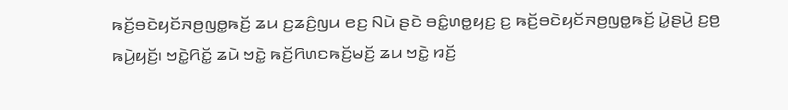ꤒꤢꤩ꤬ꤋꤢꤧꤟꤢꤩꤏꤥ꤬ꤜꤥ꤭ꤒꤢꤩ꤬ ꤘꤣ ꤢ꤬ꤘꤢꤨ꤬ꤜꤣ ꤕꤢ꤬ ꤡꤣꤧ ꤔꤢꤧ ꤋꤢꤨ꤭ꤛꤥ꤭ꤟꤢ꤬ ꤢ꤬ ꤒꤢꤩ꤬ꤋꤢꤧꤟꤢꤩꤏꤥ꤬ꤜꤥ꤭ꤒꤢꤩ꤬ ꤣꤧ꤭ꤔꤣꤧ꤬ ꤢ꤬ꤥ꤬ ꤒꤣꤧ꤬ꤟꤢꤩ꤬꤯ ꤠꤢꤧ꤭ꤖꤢꤩ꤭ ꤘꤣꤧ ꤠꤢꤧ꤭ ꤒꤢꤩ꤬ꤖꤛꤢꤒꤢꤩ꤬ꤗꤢꤩ꤬ ꤘꤣ ꤠꤢꤧ꤭ ꤙꤢꤩ꤬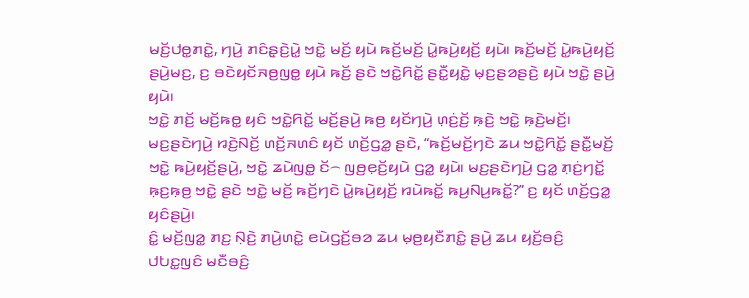ꤗꤢꤩ꤬ꤓꤥ꤭ꤊꤢꤧ꤭, ꤚꤣꤧ꤬ ꤊꤢꤨꤔ꤫ꤢꤧ꤬ꤣꤧ꤭ ꤠꤢꤧ꤭ ꤗꤢꤩ꤬ ꤟꤣꤧ ꤒꤢꤩ꤬ꤗꤢꤩ꤬ ꤣꤧ꤭ꤒꤣꤧ꤬ꤟꤢꤩ꤬ ꤟꤣꤧ꤯ ꤒꤢꤩ꤬ꤗꤢꤩ꤬ ꤣꤧ꤭ꤒꤣꤧ꤬ꤟꤢꤩ꤬ ꤔꤣꤧ꤬ꤗꤢ꤬, ꤢ꤬ ꤋꤢꤧꤟꤢꤩꤏꤥ꤬ꤜꤥ꤭ ꤟꤣꤧ ꤒꤢꤩ꤬ ꤔꤢꤧ ꤠꤢꤧ꤭ꤖꤢꤩ꤭ ꤔꤢꤪ꤭ꤟꤢꤧ꤭ ꤗ꤫ꤢ꤬ꤔꤤꤔꤢꤧ꤬ ꤟꤣꤧ ꤠꤢꤧ꤭ ꤔꤣꤧ꤬ ꤟꤣꤧ꤯
ꤠꤢꤧ꤭ ꤊꤢꤩ꤬ ꤗꤢꤩ꤬ꤒꤥ꤭ ꤟꤢꤨ ꤠꤢꤧ꤭ꤖꤢꤩ꤭ ꤗꤢꤩ꤬ꤔꤣꤧ꤬ ꤒꤥ꤬ ꤟꤢꤩꤚꤣꤧ꤬ ꤛ꤫ꤢꤦ꤬ꤢꤩ꤬ ꤒ꤫ꤢꤧ꤬ ꤠꤢꤧ꤭ ꤒ꤫ꤢꤧ꤬ꤗꤢꤩ꤬꤯
ꤗꤢ꤬ꤔꤢꤧꤚꤣꤧ꤬ ꤙꤢꤧ꤬ꤡꤢꤩ꤬ ꤛꤢꤩ꤬ꤏꤛꤢꤨ ꤟꤢꤩ ꤛꤢꤩ꤬ꤞꤤ꤭ ꤔꤢꤧ, “ꤒꤢꤩ꤬ꤗꤢꤩ꤬ꤚꤢꤧ ꤘꤣ ꤠꤢꤧ꤭ꤖꤢꤩ꤭ ꤔꤢꤪ꤭ꤗꤢꤩ꤬ ꤠꤢꤧ꤭ ꤒꤣꤧ꤬ꤟꤢꤩ꤬ꤔꤣꤧ꤬, ꤠꤢꤧ꤭ ꤘꤣꤧꤜꤥ꤭ ꤢꤩ꤮ ꤜꤥ꤬ꤕ꤫ꤢꤩ꤬ꤟꤣꤧ ꤞꤤ꤭ ꤟꤣꤧ꤯ ꤗꤢ꤬ꤔꤢꤧꤚꤣꤧ꤬ ꤞꤤ꤭ ꤊ꤫ꤢꤦ꤬ꤚꤢꤩ꤭ ꤒ꤫ꤢ꤬ꤒ꤫ꤥ꤬ ꤠꤢꤧ꤭ ꤔꤢꤧ ꤠꤢꤧ꤭ ꤗꤢꤩ꤬ ꤒꤢꤩ꤬ꤚꤢꤧ ꤣꤧ꤭ꤒꤣꤧ꤬ꤟꤢꤩ꤬ ꤙꤣꤧꤒꤢꤩ꤭ ꤒꤣ꤬ꤡꤣ꤬ꤒꤢꤩ꤭?” ꤢ꤬ ꤟꤢꤩ ꤛꤢꤩ꤬ꤞꤤ꤭ ꤟꤢꤨꤔꤣꤧ꤬꤯
ꤢꤨ꤭ ꤗꤢꤩ꤬ꤜꤤ꤭ ꤊꤢ꤬ ꤡ꤫ꤢꤧ꤬ ꤊꤣꤧ꤬ꤛꤢꤧ꤭ ꤕꤣꤧꤞꤢꤩ꤬ꤋꤤ ꤘꤣ ꤗ꤫ꤥ꤬ꤟꤢꤪꤊꤢꤨ꤭ ꤔꤣꤧ꤬ ꤘꤣ ꤟꤢꤩ꤬ꤋꤢꤨ꤬ ꤓꤝꤢ꤭ꤜꤢꤨ ꤗꤢꤪꤋꤢꤨ꤬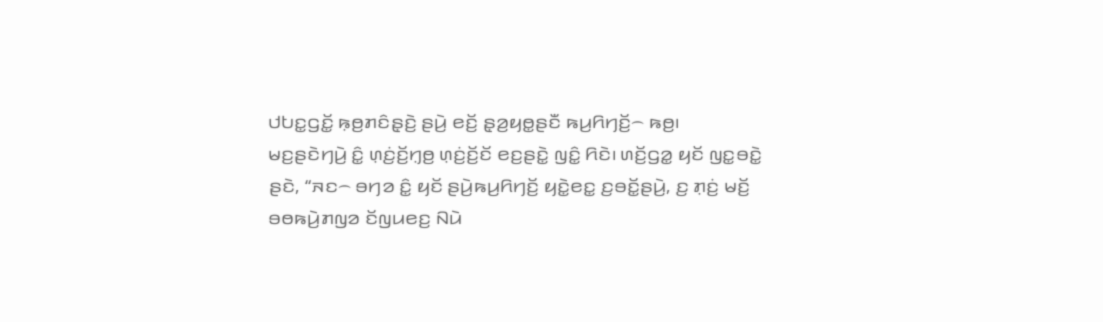ꤓꤝꤢ꤭ꤞꤢꤩ꤭ ꤒ꤫ꤥ꤬ꤊꤢꤨꤔ꤫ꤢꤧ꤬ ꤔꤣꤧ꤬ ꤕꤢꤩ꤬ ꤔ꤫ꤤ꤬ꤟꤥ꤭ꤔꤢꤪ ꤒꤣ꤬ꤖꤚꤢꤩ꤬꤮ ꤒꤥ꤬꤯
ꤗꤢ꤬ꤔꤢꤧꤚꤣꤧ꤬ ꤢꤨ꤭ ꤛ꤫ꤢꤦ꤬ꤢꤩ꤬ꤚ꤫ꤥ꤬ ꤛ꤫ꤢꤦ꤬ꤢꤩ꤬ꤢꤩ ꤕꤢ꤬ꤔꤢꤧ꤭ ꤜꤢꤨ꤭ ꤖꤢꤧ꤯ ꤛꤢꤩ꤬ꤞꤤ꤭ ꤟꤢꤩ ꤜꤢ꤭ꤋꤢꤧ꤭ ꤔꤢꤧ, “ꤏꤢ꤮ ꤋꤚꤤ ꤢꤨ꤭ ꤟꤢꤩ ꤔꤣꤧ꤬ꤒꤣ꤬ꤖꤚꤢꤩ꤬ ꤟꤢꤧ꤭ꤕꤢ꤭ ꤢ꤬ꤋꤢꤩ꤭ꤔꤣꤧ꤬, ꤢ꤬ ꤊ꤫ꤢꤦ꤬ ꤗꤢꤩ꤬ ꤋꤥꤒꤣꤧ꤬ꤊꤜꤤ ꤢꤩꤜꤣꤕꤢ꤬ ꤡꤣꤧ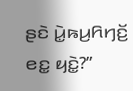ꤔꤢꤧ ꤣꤧ꤭ꤒꤣ꤬ꤖꤚꤢꤩ꤬ ꤕꤢ꤭ ꤟꤢꤧ꤭?”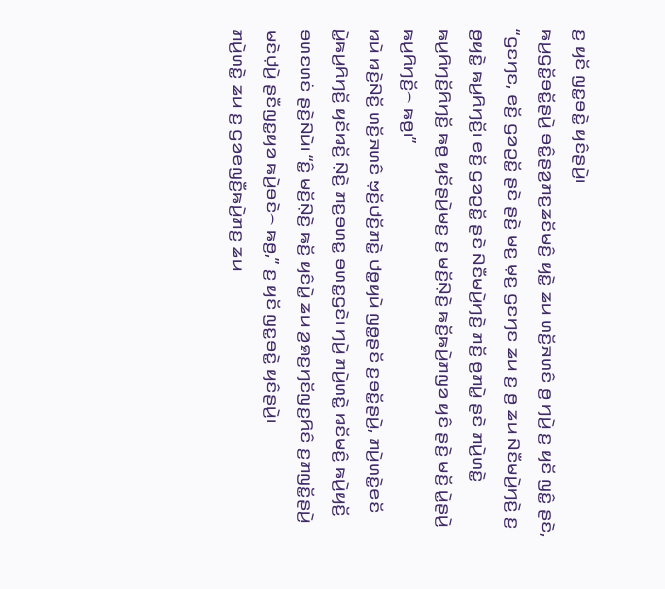ꤢ꤬ ꤟꤢꤩ ꤜꤢ꤭ꤋꤢꤧ꤭ ꤟꤢꤨꤔꤣꤧ꤬꤯
ꤒꤣ꤬ꤞꤢꤩ꤭ꤋꤢꤩ꤭ꤔꤣꤧ꤬ ꤋꤢꤨ꤭ꤔꤤ꤬ꤊꤢ꤬ꤘꤢꤩꤗꤢꤨ꤬ ꤟꤢꤧ꤭ ꤘꤣ ꤛꤢꤩ꤬ꤏꤛꤢꤨ ꤥ꤬ ꤚꤣꤧ꤬ ꤢ꤬ ꤟꤢꤩ ꤜꤢꤨ꤭ ꤔꤢꤧ, “ꤞꤢꤚꤢ, ꤕꤢꤩ꤬ ꤞꤤꤑꤢꤩ꤭ ꤔꤢꤧ ꤔꤢꤧ꤬ ꤗꤢ꤬ ꤗ꤫ꤢ꤬ ꤞꤢꤚꤢ ꤘꤣ ꤢ꤬ ꤥ꤬ ꤘꤣ ꤡꤢꤪꤗꤣꤧ꤬ꤚꤢꤧ꤬ ꤢ꤬ ꤥ꤬ꤟꤢꤧ꤭ ꤒꤣ꤬ꤖꤚꤢꤩ꤬꤯ ꤕꤢꤩ꤬ ꤞꤤꤑꤢꤩ꤭ ꤔꤢꤧ ꤡꤢꤪꤗꤣꤧ꤬ꤚꤢꤧ꤬ ꤊꤢꤩ꤬ ꤥ꤬ꤊꤣꤧ꤭ ꤔꤢꤧ ꤊꤣꤧ꤬ꤛꤢꤧ꤭ ꤒꤣ꤬ꤖꤚꤢꤩ꤬ꤖꤚꤢꤩ꤬ ꤒꤥ꤬ ꤟꤢꤩꤔꤣꤧ꤬ꤗꤢ꤬ ꤢ꤬ ꤗꤢꤩ꤬ꤡ꤫ꤢꤧ꤬ ꤒꤢꤩ꤬ꤒꤣꤧ꤬ꤊꤜꤤ ꤟꤢꤨ ꤔꤢꤧ꤬ ꤗꤢꤩ꤬ ꤣꤧ꤭ꤔꤣꤧ꤬ ꤒꤣ꤬ꤖꤚꤢꤩ꤬꤮ ꤒꤥ꤬꤯”
ꤙꤣꤧ ꤙꤢꤧ꤬ꤡꤢꤩ꤬ ꤛꤢꤩ꤬ꤏꤛꤢꤨ ꤠ꤫ꤢꤩ꤬ꤓꤢꤩ꤬ꤊꤢꤧ꤭ ꤓꤥ꤭ꤟꤣꤧ ꤜꤥ꤭ꤔꤢꤩ ꤢ꤬ꤋꤢꤩ꤭ꤔꤣꤧ꤬, ꤊꤣꤧ꤬ꤛꤢꤧ꤭ꤕꤢꤩ ꤣꤧ꤭ꤒꤣ꤬ꤖꤚꤢꤩ꤬ ꤟꤢꤩꤙꤢꤩ꤬ ꤡ꤫ꤢꤧ꤬ ꤊꤢ꤬ꤋꤛꤢ꤭ ꤋꤛꤢ꤭ꤞꤢꤧ꤯ ꤚꤣꤧ꤬ ꤊꤣꤧ꤬ꤛꤢꤧ꤭ ꤙꤢꤩꤗꤢꤨ꤬ ꤒꤣꤧ꤬ꤟꤢꤩ꤬ ꤋꤛꤢꤛꤢꤦ ꤔꤢꤧ꤬ꤡꤣꤧ꤯ “ꤢꤨ꤭ ꤗꤢꤩ꤬ꤡ꤫ꤢꤧ꤬ ꤒꤢꤩ꤬ ꤟꤢꤨꤣꤧ꤭ ꤘꤣ ꤤ꤬ꤎꤢ꤬ꤚꤢꤩꤜꤢ꤬ꤖꤢꤨ ꤢ꤬ꤊꤜꤢꤩ꤭ꤔꤣꤧ꤬ ꤗꤢꤧꤓ꤫ꤣꤧ꤬ ꤔꤢꤪꤜꤢ꤭ꤟꤤ ꤒꤣꤧ꤬ꤋꤢꤧ꤮ ꤒꤥ꤬,” ꤢ꤬ ꤟꤢꤩ ꤜꤢ꤭ꤋꤢꤧ꤭ ꤟꤢꤨꤔꤣꤧ꤬꤯
ꤊꤣꤧ꤬ꤛꤢꤧ꤭ ꤘꤣ ꤢ꤬ ꤞꤤꤕꤜꤢꤪ꤬ꤒꤣꤧ꤬ꤊꤢ꤬ ꤘꤣ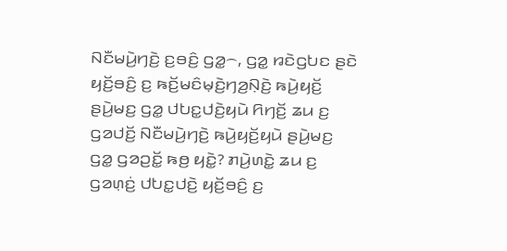ꤡꤢꤪꤗꤣꤧ꤬ꤚꤢꤧ꤬ ꤢ꤬ꤋꤢꤨ꤬ ꤞꤤ꤭꤮, ꤞꤤ꤭ ꤙꤢꤧꤞꤝꤢ ꤔꤢꤧ ꤟꤢꤩ꤬ꤋꤢꤨ꤬ ꤢ꤬ ꤒꤢꤩ꤬ꤗꤢꤨꤗ꤫ꤢꤧ꤬ꤚꤤ꤬ꤡ꤫ꤢꤧ꤬ ꤒꤣꤧ꤬ꤟꤢꤩ꤬ ꤔꤣꤧ꤬ꤗꤢ꤬ ꤞꤤ꤭ ꤓꤝꤢ꤭ꤓꤢꤧ꤬ꤟꤣꤧ ꤖꤚꤢꤩ꤬ ꤘꤣ ꤢ꤬ ꤞꤤꤓꤢꤩ꤬ ꤡꤢꤪꤗꤣꤧ꤬ꤚꤢꤧ꤬ ꤒꤣꤧ꤬ꤟꤢꤩ꤬ꤟꤣꤧ ꤔꤣꤧ꤬ꤗꤢ꤬ ꤞꤤ꤭ ꤞꤤꤑꤢꤩ꤭ ꤒꤥ꤬ ꤟꤢꤧ꤭? ꤊꤣꤧ꤬ꤛꤢꤧ꤭ ꤘꤣ ꤢ꤬ ꤞꤤꤛ꤫ꤢꤦ꤬ ꤓꤝꤢ꤭ꤓꤢꤧ꤬ ꤟꤢꤩ꤬ꤋꤢꤨ꤬ ꤢ꤬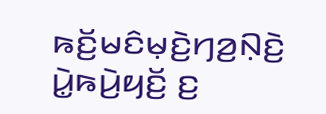ꤒꤢꤩ꤬ꤗꤢꤨꤗ꤫ꤢꤧ꤬ꤚꤤ꤬ꤡ꤫ꤢꤧ꤬ ꤣꤧ꤭ꤒꤣꤧ꤬ꤟꤢꤩ꤬ ꤢ꤬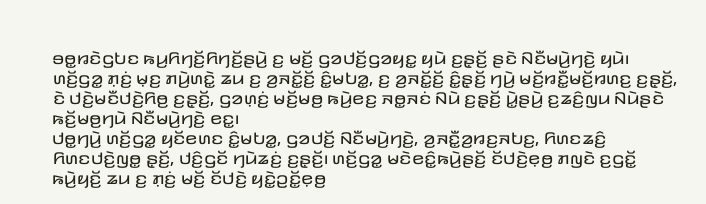ꤋꤥ꤭ꤙꤢꤧꤞꤝꤢ ꤒꤣ꤬ꤖꤚꤢꤩ꤬ꤖꤚꤢꤩ꤬ꤔꤣꤧ꤬ ꤢ꤬ ꤗꤢꤩ꤬ ꤞꤤꤓꤢꤩ꤬ꤞꤤꤟꤢ꤭ ꤟꤣꤧ ꤢ꤬ꤔ꤫ꤢꤩ꤬ ꤔꤢꤧ ꤡꤢꤪꤗꤣꤧ꤬ꤚꤢꤧ꤬ ꤟꤣꤧ꤯
ꤛꤢꤩ꤬ꤞꤤ꤭ ꤊ꤫ꤢꤦ꤬ ꤗ꤫ꤢ꤬ ꤊꤣꤧ꤬ꤛꤢꤧ꤭ ꤘꤣ ꤢ꤬ ꤤ꤬ꤏꤢꤩ꤭ꤢꤩ꤬ ꤢꤨ꤭ꤗꤝꤤ꤭, ꤢ꤬ ꤤ꤬ꤏꤢꤩ꤭ꤢꤩ꤬ ꤢꤨ꤭ꤔ꤫ꤢꤩ꤬ ꤚꤣꤧ꤬ ꤗꤢꤩ꤬ꤙꤢꤪ꤭ꤗꤢꤩ꤬ꤙꤛꤢ꤬ ꤢ꤬ꤔ꤫ꤢꤩ꤬, ꤢꤧ ꤓꤢꤧ꤬ꤗꤢꤪꤓꤢꤧ꤬ꤖꤥ꤬ ꤢ꤬ꤔ꤫ꤢꤩ꤬, ꤞꤤꤛ꤫ꤢꤦ꤬ ꤗꤢꤩ꤬ꤗꤥ꤬ ꤒꤣꤧ꤬ꤕꤢ꤬ ꤏꤥ꤭ꤏꤢꤦ ꤡꤣꤧ ꤢ꤬ꤔ꤫ꤢꤩ꤬ ꤣꤧ꤭ꤔꤣꤧ꤬ ꤢ꤬ꤘꤢꤨ꤬ꤜꤣ ꤡꤣꤧꤔꤢꤧ ꤒꤢꤩ꤬ꤗꤥ꤬ꤚꤣꤧ ꤡꤢꤪꤗꤣꤧ꤬ꤚꤢꤧ꤬ ꤕꤢ꤭꤯
ꤓꤥ꤭ꤚꤣꤧ꤬ ꤛꤢꤩ꤬ꤞꤤ꤭ ꤟꤢꤩꤕꤛꤢ ꤢꤨ꤭ꤗꤝꤤ꤭, ꤞꤤꤓꤢꤩ꤬ ꤡꤢꤪꤗꤣꤧ꤬ꤚꤢꤧ꤬, ꤤ꤬ꤏꤢꤪ꤭ꤤ꤬ꤙꤢ꤬ꤏꤝꤢ꤬, ꤖꤛꤢꤘꤢꤨ꤬ ꤖꤛꤢꤓꤢꤧ꤬ꤜꤥ꤭ ꤔ꤫ꤢꤩ꤬, ꤓꤢꤨ꤬ꤞꤢꤩ ꤚꤣꤧꤘꤢꤦ꤬ ꤢ꤬ꤔ꤫ꤢꤩ꤬꤯ ꤛꤢꤩ꤬ꤞꤤ꤭ ꤗꤢꤧꤕꤢꤨ꤭ꤒꤣꤧ꤬ꤔꤢꤩ꤬ ꤢꤩꤓꤢꤧ꤬ꤕ꤫ꤥ꤬ ꤊꤜꤢꤧ ꤢ꤬ꤞꤢꤩ꤭ ꤒꤣꤧ꤬ꤟꤢꤩ꤬ ꤘꤣ ꤢ꤬ ꤊ꤫ꤢꤦ꤬ ꤗꤢꤩ꤬ ꤢꤩꤓꤢꤧ꤬ ꤟꤢꤧ꤭ꤑꤢꤩ꤭ꤕ꤫ꤥ꤬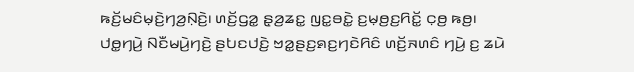ꤒꤢꤩ꤬ꤗꤢꤨꤗ꤫ꤢꤧ꤬ꤚꤤ꤬ꤡ꤫ꤢꤧ꤬꤯ ꤛꤢꤩ꤬ꤞꤤ꤭ ꤔ꤫ꤤ꤬ꤘꤢ꤭ ꤜꤢ꤭ꤋꤢꤧ꤭ ꤢ꤬ꤗ꤫ꤥ꤬ꤢ꤬ꤖꤢꤩ꤭ ꤍ꤫ꤥ꤬ ꤒꤥ꤬꤯
ꤓꤥ꤭ꤚꤣꤧ꤬ ꤡꤢꤪꤗꤣꤧ꤬ꤚꤢꤧ꤬ ꤔꤝꤢꤓꤢꤧ꤬ ꤠꤤ꤭ꤔꤢ꤬ꤎꤢ꤬ꤚꤢꤧꤖꤢꤨ ꤛꤢꤩ꤬ꤏꤛꤢꤨ ꤚꤣꤧ꤬ ꤢ꤬ ꤘꤣꤧ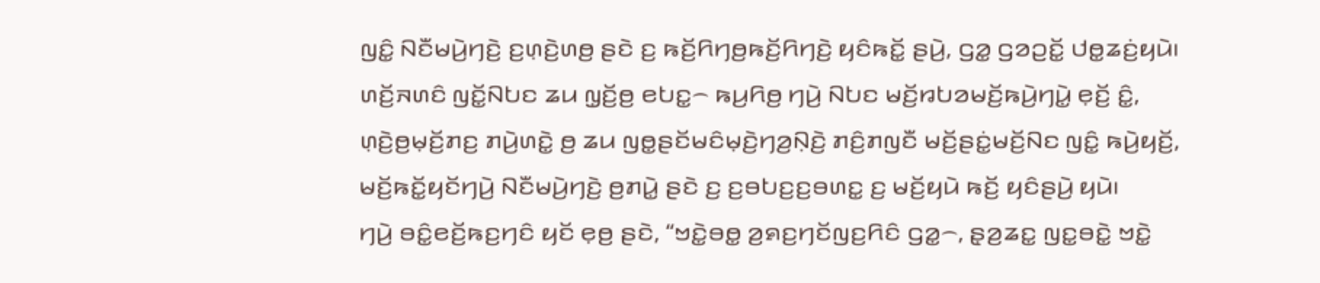ꤜꤢꤨ꤭ ꤡꤢꤪꤗꤣꤧ꤬ꤚꤢꤧ꤬ ꤢ꤬ꤛ꤫ꤢꤧ꤬ꤛꤥ꤬ ꤔꤢꤧ ꤢ꤬ ꤒꤢꤩ꤬ꤖꤚꤥ꤬ꤒꤢꤩ꤬ꤖꤚꤢꤧ꤬ ꤟꤢꤨꤒꤢꤩ꤭ ꤔꤣꤧ꤬, ꤞꤤ꤭ ꤞꤤꤑꤢꤩ꤭ ꤓꤥ꤭ꤘꤢꤦ꤬ꤟꤣꤧ꤯ ꤛꤢꤩ꤬ꤏꤛꤢꤨ ꤜꤢꤩ꤭ꤡꤝꤢ ꤘꤣ ꤜ꤫ꤢꤩ꤬ꤥ꤬ ꤕꤝꤢ꤭꤮ ꤒꤣ꤬ꤖꤥ꤬ ꤚꤣꤧ꤬ ꤡꤝꤢ ꤗꤢꤩ꤬ꤙꤝꤤꤗꤢꤩ꤬ꤒꤣꤧ꤬ꤚꤣꤧ꤭ ꤕ꤫ꤢꤩ꤬ ꤢꤨ꤭, ꤛ꤫ꤢꤧ꤬ꤥ꤬ꤗ꤫ꤢꤩ꤬ꤊꤢ꤬ ꤊꤣꤧ꤬ꤛꤢꤧ꤭ ꤥ꤬ ꤘꤣ ꤜꤥ꤭ꤔꤢꤩꤗꤢꤨꤗ꤫ꤢꤧ꤬ꤚꤤ꤬ꤡ꤫ꤢꤧ꤬ ꤊꤢꤨ꤬ꤊꤜꤢꤪ ꤗꤢꤩ꤬ꤔꤢꤦ꤭ꤗꤢꤩ꤬ꤡꤢ ꤜꤢꤨ꤭ ꤒꤣꤧ꤬ꤟꤢꤩ꤬, ꤗꤢꤩ꤬ꤒꤢꤩ꤭ꤟꤢꤩꤚꤣꤧ꤬ ꤡꤢꤪꤗꤣꤧ꤬ꤚꤢꤧ꤬ ꤥ꤬ꤊꤣꤧ꤭ ꤔꤢꤧ ꤢ꤬ ꤢ꤬ꤋꤝꤢ꤬ꤢ꤬ꤋꤛꤢ꤭ ꤢ꤬ ꤗꤢꤩ꤬ꤟꤣꤧ ꤒꤢꤩ꤬ ꤟꤢꤨꤔꤣꤧ꤬ ꤟꤣꤧ꤯
ꤚꤣꤧ꤬ ꤋꤢꤨ꤭ꤕꤢꤩ꤬ꤒꤢ꤬ꤚꤢꤨ ꤟꤢꤩ ꤕ꤫ꤥ꤬ ꤔꤢꤧ, “ꤠꤢꤧ꤭ꤋꤥ꤭ ꤤ꤬ꤎꤢ꤬ꤚꤢꤩꤜꤢ꤬ꤖꤢꤨ ꤞꤤ꤭꤮, ꤔ꤫ꤤ꤬ꤘꤢ꤭ ꤜꤢ꤭ꤋꤢꤧ꤭ ꤠꤢꤧ꤭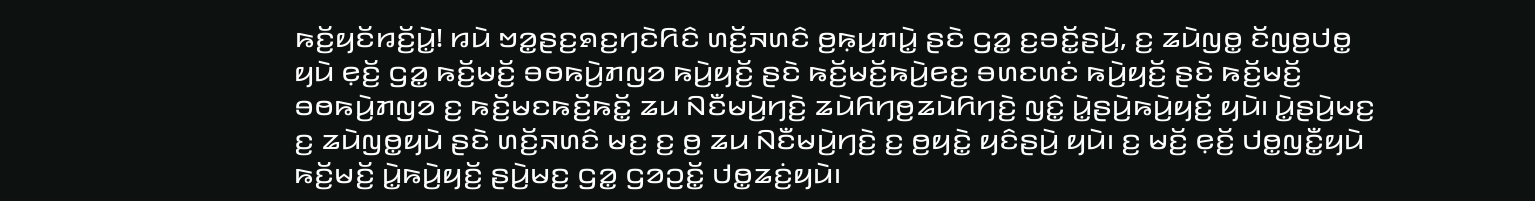ꤒꤢꤩ꤬ꤟꤢꤩꤙꤢꤩ꤬ꤣꤧ꤭! ꤙꤣꤧ ꤠꤤ꤭ꤔꤢ꤬ꤎꤢ꤬ꤚꤢꤧꤖꤢꤨ ꤛꤢꤩ꤬ꤏꤛꤢꤨ ꤥ꤬ꤒ꤫ꤣ꤬ꤊꤣꤧ꤭ ꤔꤢꤧ ꤞꤤ꤭ ꤢ꤬ꤋꤢꤩ꤭ꤔꤣꤧ꤬, ꤢ꤬ ꤘꤣꤧꤜꤥ꤭ ꤢꤩꤜꤥ꤬ꤓꤥ꤭ ꤟꤣꤧ ꤕ꤫ꤢꤩ꤬ ꤞꤤ꤭ ꤒꤢꤩ꤬ꤗꤢꤩ꤬ ꤋꤥꤒꤣꤧ꤬ꤊꤜꤤ ꤒꤣꤧ꤬ꤟꤢꤩ꤬ ꤔꤢꤧ ꤒꤢꤩ꤬ꤗꤢꤩ꤬ꤒꤣꤧ꤬ꤕꤢ꤬ ꤋꤛꤢꤛꤢꤦ ꤒꤣꤧ꤬ꤟꤢꤩ꤬ ꤔꤢꤧ ꤒꤢꤩ꤬ꤗꤢꤩ꤬ ꤋꤥꤒꤣꤧ꤬ꤊꤜꤤ ꤢ꤬ ꤒꤢꤩ꤬ꤗꤢꤒꤢꤩ꤬ꤒꤢꤩ꤭ ꤘꤣ ꤡꤢꤪꤗꤣꤧ꤬ꤚꤢꤧ꤬ ꤘꤣꤧꤖꤚꤥ꤬ꤘꤣꤧꤖꤚꤢꤧ꤬ ꤜꤢꤨ꤭ ꤣꤧ꤭ꤔꤣꤧ꤬ꤒꤣꤧ꤬ꤟꤢꤩ꤬ ꤟꤣꤧ꤯ ꤣꤧ꤭ꤔꤣꤧ꤬ꤗꤢ꤬ ꤢ꤬ ꤘꤣꤧꤜꤥ꤭ꤟꤣꤧ ꤔꤢꤧ ꤛꤢꤩ꤬ꤏꤛꤢꤨ ꤗꤢ꤬ ꤢ꤬ ꤥ꤬ ꤘꤣ ꤡꤢꤪꤗꤣꤧ꤬ꤚꤢꤧ꤬ ꤢ꤬ ꤥ꤬ꤟꤢꤧ꤭ ꤟꤢꤨꤔꤣꤧ꤬ ꤟꤣꤧ꤯ ꤢ꤬ ꤗꤢꤩ꤬ ꤕ꤫ꤢꤩ꤬ ꤓꤥ꤭ꤜꤢꤪ꤭ꤟꤣꤧ ꤒꤢꤩ꤬ꤗꤢꤩ꤬ ꤣꤧ꤭ꤒꤣꤧ꤬ꤟꤢꤩ꤬ ꤔꤣꤧ꤬ꤗꤢ꤬ ꤞꤤ꤭ ꤞꤤꤑꤢꤩ꤭ ꤓꤥ꤭ꤘꤢꤦ꤬ꤟꤣꤧ꤯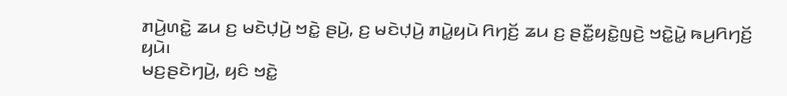ꤊꤣꤧ꤬ꤛꤢꤧ꤭ ꤘꤣ ꤢ꤬ ꤗꤢꤧꤓ꤫ꤣꤧ꤬ ꤠꤢꤧ꤭ ꤔꤣꤧ꤬, ꤢ꤬ ꤗꤢꤧꤓ꤫ꤣꤧ꤬ ꤊꤣꤧ꤭ꤟꤣꤧ ꤖꤚꤢꤩ꤬ ꤘꤣ ꤢ꤬ ꤔꤢꤪ꤭ꤟꤢꤧ꤭ꤜꤢꤧ꤬ ꤠꤢꤧ꤭ꤣꤧ꤭ ꤒꤣ꤬ꤖꤚꤢꤩ꤬ ꤟꤣꤧ꤯
ꤗꤢ꤬ꤔꤢꤧꤚꤣꤧ꤬, ꤟꤢꤨ ꤠꤢꤧ꤭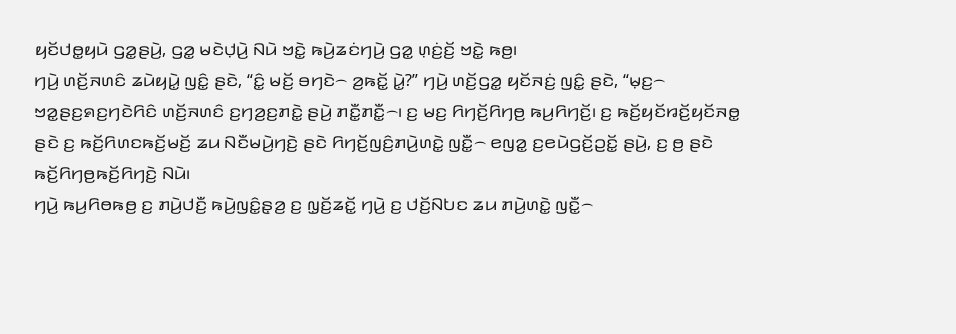ꤟꤢꤩꤓꤥ꤭ꤟꤣꤧ ꤞꤤ꤭ꤔꤣꤧ꤬, ꤞꤤ꤭ ꤗꤢꤧꤓ꤫ꤣꤧ꤬ ꤡꤣꤧ ꤠꤢꤧ꤭ ꤒꤣꤧ꤬ꤘꤢꤦꤚꤣꤧ꤬ ꤞꤤ꤭ ꤛ꤫ꤢꤦ꤬ꤢꤩ꤬ ꤠꤢꤧ꤭ ꤒꤥ꤬꤯
ꤚꤣꤧ꤬ ꤛꤢꤩ꤬ꤏꤛꤢꤨ ꤘꤣꤧꤟꤣꤧ꤭ ꤜꤢꤨ꤭ ꤔꤢꤧ, “ꤢꤨ꤭ ꤗꤢꤩ꤬ ꤋꤚꤢꤧ꤮ ꤤ꤬ꤒꤢꤩ꤭ ꤣꤧ꤭?” ꤚꤣꤧ꤬ ꤛꤢꤩ꤬ꤞꤤ꤭ ꤟꤢꤩꤏꤢꤦ꤬ ꤜꤢꤨ꤭ ꤔꤢꤧ, “ꤗ꤫ꤢ꤬꤮ ꤠꤤ꤭ꤔꤢ꤬ꤎꤢ꤬ꤚꤢꤧꤖꤢꤨ ꤛꤢꤩ꤬ꤏꤛꤢꤨ ꤢ꤬ꤚꤤ꤬ꤢ꤬ꤊꤢꤧ꤭ ꤔꤣꤧ꤬ ꤊꤢꤪ꤭ꤊꤢꤪ꤭꤮꤯ ꤢ꤬ ꤗꤢ꤬ ꤖꤚꤢꤩ꤬ꤖꤚꤥ꤬ ꤒꤣ꤬ꤖꤚꤢꤩ꤬꤯ ꤢ꤬ ꤒꤢꤩ꤬ꤟꤢꤩꤙꤢꤩ꤬ꤟꤢꤩꤏꤥ꤭ ꤔꤢꤧ ꤢ꤬ ꤒꤢꤩ꤬ꤖꤛꤢꤒꤢꤩ꤬ꤗꤢꤩ꤬ ꤘꤣ ꤡꤢꤪꤗꤣꤧ꤬ꤚꤢꤧ꤬ ꤔꤢꤧ ꤖꤚꤢꤩ꤬ꤜꤢꤨ꤬ꤊꤣꤧ꤬ꤛꤢꤧ꤭ ꤜꤢꤪ꤭꤮ ꤕꤜꤤ꤭ ꤢ꤬ꤕꤣꤧꤞꤢꤩ꤬ꤑꤢꤩ꤭ ꤔꤣꤧ꤬, ꤢ꤬ ꤥ꤬ ꤔꤢꤧ ꤒꤢꤩ꤬ꤖꤚꤥ꤬ꤒꤢꤩ꤬ꤖꤚꤢꤧ꤬ ꤡꤣꤧ꤯
ꤚꤣꤧ꤬ ꤒꤣ꤬ꤖꤥꤒꤥ꤬ ꤢ꤬ ꤊꤣꤧ꤬ꤓꤢꤪ꤬ ꤒꤣꤧ꤬ꤜꤢꤨ꤭ꤔ꤫ꤤ꤬ ꤢ꤬ ꤜ꤫ꤢꤩ꤬ꤘꤢꤩ꤭ ꤚꤣꤧ꤬ ꤢ꤬ ꤓꤢꤩ꤬ꤡꤝꤢ ꤘꤣ ꤊꤣꤧ꤬ꤛꤢꤧ꤭ ꤜꤢꤪ꤭꤮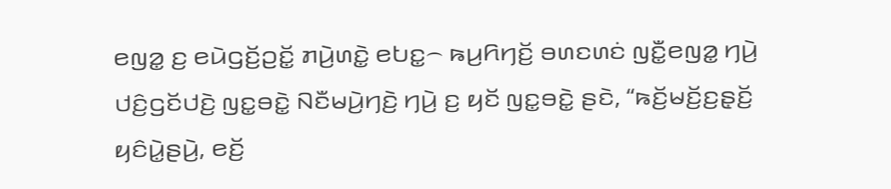ꤕꤜꤤ꤭ ꤢ꤬ ꤕꤣꤧꤞꤢꤩ꤬ꤑꤢꤩ꤭ ꤊꤣꤧ꤬ꤛꤢꤧ꤭ ꤕꤝꤢ꤭꤮ ꤒꤣ꤬ꤖꤚꤢꤩ꤬ ꤋꤛꤢꤛꤢꤦ ꤜꤢꤪ꤭ꤕꤜꤤ꤭ ꤚꤣꤧ꤬ ꤓꤢꤨ꤬ꤞꤢꤩꤓꤢꤧ꤬ ꤜꤢ꤭ꤋꤢꤧ꤭ ꤡꤢꤪꤗꤣꤧ꤬ꤚꤢꤧ꤬ ꤚꤣꤧ꤬ ꤢ꤬ ꤟꤢꤩ ꤜꤢ꤭ꤋꤢꤧ꤭ ꤔꤢꤧ, “ꤒꤢꤩ꤬ꤗꤢꤩ꤬ꤢ꤬ꤔ꤫ꤢꤩ꤬ ꤟꤢꤨꤣꤧ꤭ꤔꤣꤧ꤬, ꤕꤢꤩ꤬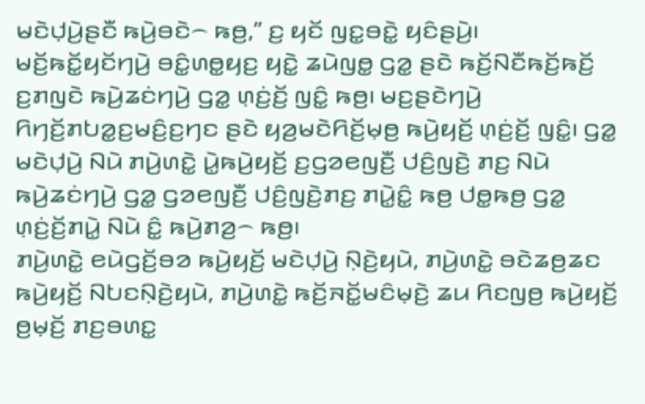ꤗꤢꤧꤓ꤫ꤣꤧ꤬ꤔꤢꤪ ꤒꤣꤧ꤬ꤋꤢꤧ꤮ ꤒꤥ꤬,” ꤢ꤬ ꤟꤢꤩ ꤜꤢ꤭ꤋꤢꤧ꤭ ꤟꤢꤨꤔꤣꤧ꤬꤯
ꤗꤢꤩ꤬ꤒꤢꤩ꤭ꤟꤢꤩꤚꤣꤧ꤬ ꤋꤢꤨ꤭ꤛꤥ꤭ꤟꤢ꤬ ꤟꤢꤧ꤭ ꤘꤣꤧꤜꤥ꤭ ꤞꤤ꤭ ꤔꤢꤧ ꤒꤢꤩ꤬ꤡꤢꤪꤒꤢꤩ꤬ꤒꤢꤩ꤬ ꤢ꤬ꤊꤜꤢꤧ ꤒꤣꤧ꤬ꤘꤢꤦꤚꤣꤧ꤬ ꤞꤤ꤭ ꤛ꤫ꤢꤦ꤬ꤢꤩ꤬ ꤜꤢꤨ꤭ ꤒꤥ꤬꤯ ꤗꤢ꤬ꤔꤢꤧꤚꤣꤧ꤬ ꤖꤚꤢꤩ꤬ꤊꤝꤤ꤭ꤢ꤬ꤗꤢꤨ꤬ꤢ꤬ꤚꤢ ꤔꤢꤧ ꤟꤤ꤬ꤗꤢꤧꤖꤢꤩ꤬ꤗ꤫ꤥ꤬ ꤒꤣꤧ꤬ꤟꤢꤩ꤬ ꤛ꤫ꤢꤦ꤬ꤢꤩ꤬ ꤜꤢꤨ꤭꤯ ꤞꤤ꤭ ꤗꤢꤧꤓ꤫ꤣꤧ꤬ ꤡꤣꤧ ꤊꤣꤧ꤬ꤛꤢꤧ꤭ ꤣꤧ꤭ꤒꤣꤧ꤬ꤟꤢꤩ꤬ ꤢ꤬ꤞꤤꤕꤜꤢꤪ꤬ ꤓꤢꤨ꤬ꤜꤢꤧ꤬ ꤊꤢ꤬ ꤡꤣꤧ ꤒꤣꤧ꤬ꤘꤢꤦꤚꤣꤧ꤬ ꤞꤤ꤭ ꤞꤤꤕꤜꤢꤪ꤬ ꤓꤢꤨ꤬ꤜꤢꤧ꤬ꤊꤢ꤬ ꤊꤣꤧ꤭ꤢꤨ꤭ ꤒꤥ꤬ ꤓꤥ꤭ꤒꤥ꤬ ꤞꤤ꤭ ꤛ꤫ꤢꤦ꤬ꤢꤩ꤬ꤊꤣꤧ꤭ ꤡꤣꤧ ꤢꤨ꤭ ꤒꤣꤧ꤬ꤊꤤ꤬꤮ ꤒꤥ꤬꤯
ꤊꤣꤧ꤬ꤛꤢꤧ꤭ ꤕꤣꤧꤞꤢꤩ꤬ꤋꤤ ꤒꤣꤧ꤬ꤟꤢꤩ꤬ ꤗꤢꤧꤓ꤫ꤣꤧ꤬ ꤡ꤫ꤢꤧ꤬ꤟꤣꤧ, ꤊꤣꤧ꤬ꤛꤢꤧ꤭ ꤋꤢꤧꤘꤥ꤬ꤘꤢ ꤒꤣꤧ꤬ꤟꤢꤩ꤬ ꤡꤝꤢꤡ꤫ꤢꤧ꤬ꤟꤣꤧ, ꤊꤣꤧ꤬ꤛꤢꤧ꤭ ꤒꤢꤩ꤬ꤏꤢꤩ꤭ꤗꤢꤨꤗ꤫ꤢꤧ꤬ ꤘꤣ ꤖꤢꤜꤥ꤬ ꤒꤣꤧ꤬ꤟꤢꤩ꤬ ꤥ꤬ꤗ꤫ꤢꤩ꤬ ꤊꤢ꤬ꤋꤛꤢ꤭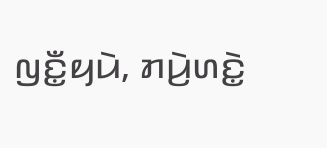ꤜꤢꤪ꤭ꤟꤣꤧ, ꤊꤣꤧ꤬ꤛꤢꤧ꤭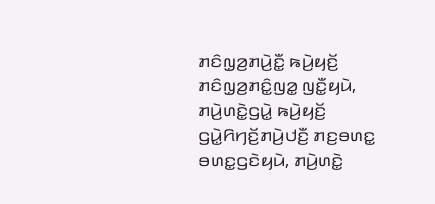ꤊꤢꤨꤜ꤫ꤤ꤬ꤊꤣꤧ꤬ꤢꤪ꤭ ꤒꤣꤧ꤬ꤟꤢꤩ꤬ ꤊꤢꤨꤜ꤫ꤤ꤬ꤊꤢꤨ꤭ꤜꤤ꤭ ꤜꤢꤪ꤭ꤟꤣꤧ, ꤊꤣꤧ꤬ꤛꤢꤧ꤭ꤞꤣꤧ꤭ ꤒꤣꤧ꤬ꤟꤢꤩ꤬ ꤞꤣꤧ꤭ꤖꤚꤢꤩ꤬ꤊꤣꤧ꤬ꤓꤢꤪ꤬ ꤊꤢ꤬ꤋꤛꤢ꤭ ꤋꤛꤢ꤭ꤞꤢꤧꤟꤣꤧ, ꤊꤣꤧ꤬ꤛꤢꤧ꤭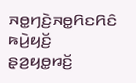ꤏꤥ꤭ꤚꤢꤧ꤬ꤏꤥ꤭ꤖꤢꤖꤢꤨ ꤒꤣꤧ꤬ꤟꤢꤩ꤬ ꤔ꤫ꤤ꤬ꤟꤥ꤭ꤙꤢꤩ꤬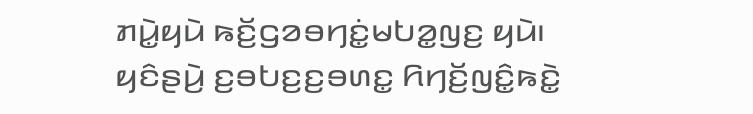ꤊꤣꤧ꤭ꤟꤣꤧ ꤒꤢꤩ꤬ꤞꤤꤋꤚꤢꤦ꤭ꤗꤝꤤ꤭ꤜꤢ꤬ ꤟꤣꤧ꤯
ꤟꤢꤨꤔꤣꤧ꤬ ꤢ꤬ꤋꤝꤢ꤬ꤢ꤬ꤋꤛꤢ꤭ ꤖꤚꤢꤩ꤬ꤜꤢꤨ꤭ꤒꤢꤧ꤭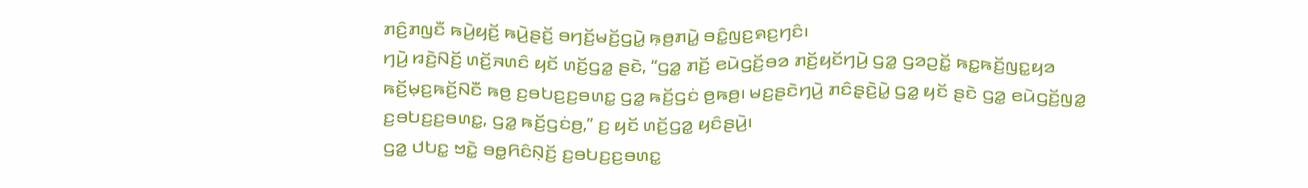ꤊꤢꤨ꤬ꤊꤜꤢꤪ ꤒꤣꤧ꤬ꤟꤢꤩ꤬ ꤒꤣꤧ꤬ꤔꤢꤩ꤬ ꤋꤚꤢꤩ꤬ꤗꤢꤩ꤬ꤞꤣꤧ꤭ ꤒ꤫ꤥ꤬ꤊꤣꤧ꤭ ꤋꤢꤨ꤭ꤜꤢ꤬ꤎꤢ꤬ꤚꤢꤨ꤯
ꤚꤣꤧ꤬ ꤙꤢꤧ꤬ꤡꤢꤩ꤬ ꤛꤢꤩ꤬ꤏꤛꤢꤨ ꤟꤢꤩ ꤛꤢꤩ꤬ꤞꤤ꤭ ꤔꤢꤧ, “ꤞꤤ꤭ ꤊꤢꤩ꤬ ꤕꤣꤧꤞꤢꤩ꤬ꤋꤤ ꤊꤢꤩ꤬ꤟꤢꤩꤚꤣꤧ꤬ ꤞꤤ꤭ ꤞꤤꤑꤢꤩ꤭ ꤒꤢ꤭ꤒꤢꤩ꤬ꤜꤢ꤭ꤟꤤ ꤒꤢꤩ꤬ꤗ꤫ꤢ꤬ꤒꤢꤩ꤬ꤡꤢꤪ ꤒꤥ꤬ ꤢ꤬ꤋꤝꤢ꤬ꤢ꤬ꤋꤛꤢ꤭ ꤞꤤ꤭ ꤒꤢꤩ꤬ꤞꤢꤦ ꤥ꤬ꤒꤥ꤬꤯ ꤗꤢ꤬ꤔꤢꤧꤚꤣꤧ꤬ ꤊꤢꤨꤔ꤫ꤢꤧ꤬ꤣꤧ꤭ ꤞꤤ꤭ ꤟꤢꤩ ꤔꤢꤧ ꤞꤤ꤭ ꤕꤣꤧꤞꤢꤩ꤬ꤜꤤ꤭ ꤢ꤬ꤋꤝꤢ꤬ꤢ꤬ꤋꤛꤢ꤭, ꤞꤤ꤭ ꤒꤢꤩ꤬ꤞꤢꤦꤥ꤬,” ꤢ꤬ ꤟꤢꤩ ꤛꤢꤩ꤬ꤞꤤ꤭ ꤟꤢꤨꤔꤣꤧ꤬꤯
ꤞꤤ꤭ ꤓꤝꤢ꤭ ꤠꤢꤧ꤭ ꤋꤥ꤭ꤖꤢꤨꤡ꤫ꤢꤩ꤬ ꤢ꤬ꤋꤝꤢ꤬ꤢ꤬ꤋꤛꤢ꤭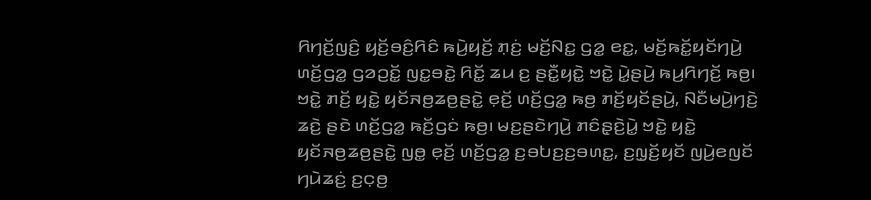ꤖꤚꤢꤩ꤬ꤜꤢꤨ꤬ ꤟꤢꤩ꤬ꤋꤢꤨ꤬ꤖꤢꤨ ꤒꤣꤧ꤬ꤟꤢꤩ꤬ ꤊ꤫ꤢꤦ꤬ ꤗꤢꤩ꤬ꤡꤢ꤭ ꤞꤤ꤭ ꤕꤢ꤭, ꤗꤢꤩ꤬ꤒꤢꤩ꤭ꤟꤢꤩꤚꤣꤧ꤬ ꤛꤢꤩ꤬ꤞꤤ꤭ ꤞꤤꤑꤢꤩ꤭ ꤜꤢ꤭ꤋꤢꤧ꤭ ꤖꤢꤩ꤭ ꤘꤣ ꤢ꤬ ꤔꤢꤪ꤭ꤟꤢꤧ꤭ ꤠꤢꤧ꤭ ꤣꤧ꤭ꤔꤣꤧ꤬ ꤒꤣ꤬ꤖꤚꤢꤩ꤬ ꤒꤥ꤬꤯
ꤠꤢꤧ꤭ ꤊꤢꤩ꤬ ꤟꤢꤧ꤭ ꤟꤢꤩꤏꤥ꤬ꤘꤥ꤬ꤔꤢꤧ꤭ ꤕ꤫ꤢꤩ꤬ ꤛꤢꤩ꤬ꤞꤤ꤭ ꤒꤥ꤬ ꤊꤢꤩ꤬ꤟꤢꤩꤔꤣꤧ꤬, ꤡꤢꤪꤗꤣꤧ꤬ꤚꤢꤧ꤬ ꤘꤢꤧ꤬ ꤔꤢꤧ ꤛꤢꤩ꤬ꤞꤤ꤭ ꤒꤢꤩ꤬ꤞꤢꤦ ꤒꤥ꤬꤯ ꤗꤢ꤬ꤔꤢꤧꤚꤣꤧ꤬ ꤊꤢꤨꤔ꤫ꤢꤧ꤬ꤣꤧ꤭ ꤠꤢꤧ꤭ ꤟꤢꤧ꤭ ꤟꤢꤩꤏꤥ꤬ꤘꤥ꤬ꤔꤢꤧ꤭ ꤜꤥ꤭ ꤕ꤫ꤢꤩ꤬ ꤛꤢꤩ꤬ꤞꤤ꤭ ꤢ꤬ꤋꤝꤢ꤬ꤢ꤬ꤋꤛꤢ꤭, ꤢ꤬ꤜ꤫ꤢꤩ꤬ꤟꤢꤩ ꤜꤣꤧ꤬ꤕꤜꤢꤩ ꤚꤣꤧꤘꤢꤦ꤬ ꤢ꤬ꤍ꤫ꤥ꤬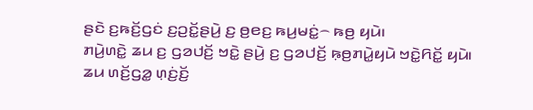ꤔꤢꤧ ꤢ꤬ꤒꤢꤩ꤬ꤞꤢꤦ ꤢ꤬ꤑꤢꤩ꤭ꤔꤣꤧ꤬ ꤢ꤬ ꤥ꤬ꤕꤢ꤬ ꤒꤣ꤬ꤗꤢꤦ꤭꤮ ꤒꤥ꤬ ꤟꤣꤧ꤯
ꤊꤣꤧ꤬ꤛꤢꤧ꤭ ꤘꤣ ꤢ꤬ ꤞꤤꤓꤢꤩ꤬ ꤠꤢꤧ꤭ ꤔꤣꤧ꤬ ꤢ꤬ ꤞꤤꤓꤢꤩ꤬ ꤒ꤫ꤥ꤬ꤊꤣꤧ꤭ꤟꤣꤧ ꤠꤢꤧ꤭ꤖꤢꤩ꤭ ꤟꤣꤧ꤯
ꤘꤣ ꤛꤢꤩ꤬ꤞꤤ꤭ ꤛ꤫ꤢꤦ꤬ꤢꤩ꤬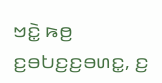ꤠꤢꤧ꤭ ꤒꤥ꤬ ꤢ꤬ꤋꤝꤢ꤬ꤢ꤬ꤋꤛꤢ꤭, ꤢ꤬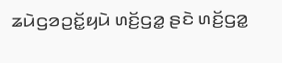ꤘꤣꤧꤞꤤꤑꤢꤩ꤭ꤟꤣꤧ ꤛꤢꤩ꤬ꤞꤤ꤭ ꤔꤢꤧ ꤛꤢꤩ꤬ꤞꤤ꤭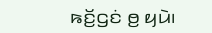ꤒꤢꤩ꤬ꤞꤢꤦ ꤥ꤬ ꤟꤣꤧ꤯